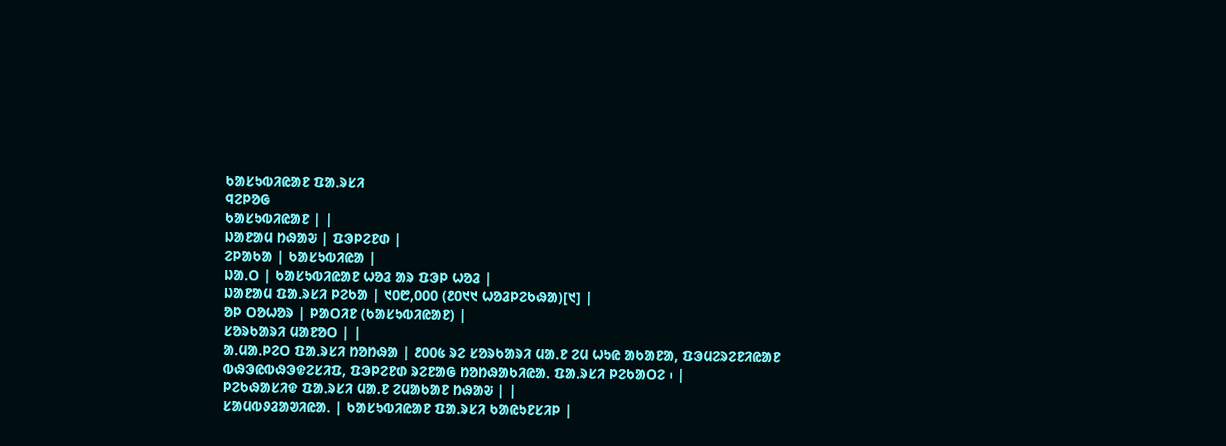ᱠᱟᱥᱩᱵᱤᱭᱟᱱ ᱯᱟᱹᱨᱥᱤ
ᱧᱮᱞᱚᱜ
ᱠᱟᱥᱩᱵᱤᱭᱟᱱ | |
ᱡᱟᱱᱟᱢ ᱴᱷᱟᱶ | ᱯᱳᱞᱮᱱᱰ |
ᱮᱞᱟᱠᱟ | ᱠᱟᱥᱩᱵᱤᱭᱟ |
ᱡᱟᱹᱛ | ᱠᱟᱥᱩᱵᱤᱭᱟᱱ ᱦᱚᱲ ᱟᱨ ᱯᱳᱞ ᱦᱚᱲ |
ᱡᱟᱱᱟᱢ ᱯᱟᱹᱨᱥᱤ ᱞᱮᱠᱟ | ᱑᱐᱘,᱐᱐᱐ (᱒᱐᱑᱑ ᱦᱚᱲᱞᱮᱠᱷᱟ)[᱑] |
ᱚᱞ ᱛᱚᱦᱚᱨ | ᱞᱟᱛᱤᱱ (ᱠᱟᱥᱩᱵᱤᱭᱟᱱ) |
ᱥᱚᱨᱠᱟᱨᱤ ᱢᱟᱱᱚᱛ | |
ᱟᱹᱢᱟᱹᱞᱮᱛ ᱯᱟᱹᱨᱥᱤ ᱴᱚᱴᱷᱟ | ᱒᱐᱐᱕ ᱨᱮ ᱥᱚᱨᱠᱟᱨᱤ ᱢᱟᱹᱱ ᱮᱢ ᱦᱩᱭ ᱟᱠᱟᱱᱟ, ᱯᱳᱢᱮᱨᱮᱱᱤᱭᱟᱱ ᱵᱷᱳᱭᱵᱷᱳᱫᱮᱥᱤᱯ, ᱯᱳᱞᱮᱱᱰ ᱨᱮᱱᱟᱜ ᱴᱚᱴᱷᱟᱠᱤᱭᱟᱹ ᱯᱟᱹᱨᱥᱤ ᱞᱮᱠᱟᱛᱮ ᱾ |
ᱞᱮᱠᱷᱟᱥᱤᱫ ᱯᱟᱹᱨᱥᱤ ᱢᱟᱹᱱ ᱮᱢᱟᱠᱟᱱ ᱴᱷᱟᱶ | |
ᱥᱟᱢᱵᱽᱲᱟᱣᱤᱭᱟᱹ | ᱠᱟᱥᱩᱵᱤᱭᱟᱱ ᱯᱟᱹᱨᱥᱤ ᱠᱟᱭᱩᱱᱥᱤᱞ |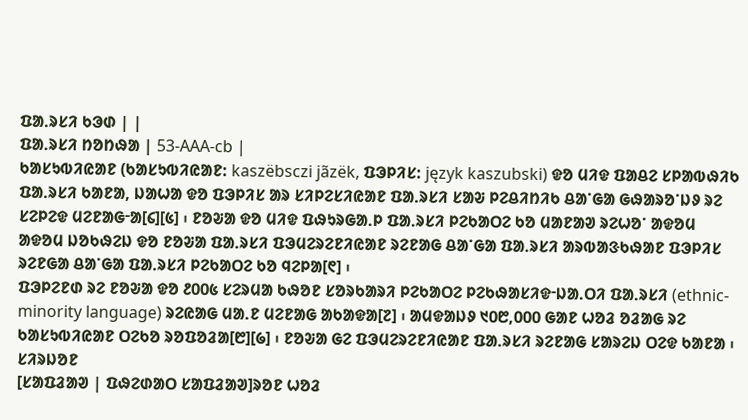ᱯᱟᱹᱨᱥᱤ ᱠᱳᱰ | |
ᱯᱟᱹᱨᱥᱤ ᱴᱚᱴᱷᱟ | 53-AAA-cb |
ᱠᱟᱥᱩᱵᱤᱭᱟᱱ (ᱠᱟᱥᱩᱵᱤᱭᱟᱱ: kaszëbsczi jãzëk, ᱯᱳᱞᱤᱥ: język kaszubski) ᱫᱚ ᱢᱤᱫ ᱯᱟᱪᱮ ᱥᱞᱟᱵᱷᱤᱠ ᱯᱟᱹᱨᱥᱤ ᱠᱟᱱᱟ, ᱡᱟᱦᱟ ᱫᱚ ᱯᱳᱞᱤᱥ ᱟᱨ ᱥᱤᱞᱮᱥᱤᱭᱟᱱ ᱯᱟᱹᱨᱥᱤ ᱥᱟᱶ ᱞᱮᱪᱤᱴᱤᱠ ᱪᱟᱸᱜᱟ ᱜᱷᱟᱨᱚᱸᱡᱽ ᱨᱮ ᱥᱮᱞᱮᱫ ᱢᱮᱱᱟᱜᱼᱟ[᱔][᱕] ᱾ ᱱᱚᱶᱟ ᱫᱚ ᱢᱤᱫ ᱯᱷᱩᱨᱜᱟᱹᱞ ᱯᱟᱹᱨᱥᱤ ᱞᱮᱠᱟᱛᱮ ᱠᱚ ᱢᱟᱱᱟᱣ ᱨᱮᱦᱚᱸ ᱟᱫᱚᱢ ᱟᱫᱚᱢ ᱡᱚᱠᱷᱮᱡ ᱫᱚ ᱱᱚᱶᱟ ᱯᱟᱹᱨᱥᱤ ᱯᱳᱢᱮᱨᱮᱱᱤᱭᱟᱱ ᱨᱮᱱᱟᱜ ᱪᱟᱸᱜᱟ ᱯᱟᱹᱨᱥᱤ ᱟᱨᱵᱟᱝᱠᱷᱟᱱ ᱯᱳᱞᱤᱥ ᱨᱮᱱᱜᱟ ᱪᱟᱸᱜᱟ ᱯᱟᱹᱨᱥᱤ ᱞᱮᱠᱟᱛᱮ ᱠᱚ ᱧᱮᱞᱟ[᱖] ᱾
ᱯᱳᱞᱮᱱᱰ ᱨᱮ ᱱᱚᱶᱟ ᱫᱚ ᱒᱐᱐᱕ ᱥᱮᱨᱢᱟ ᱠᱷᱚᱱ ᱥᱚᱨᱠᱟᱨᱤ ᱞᱮᱠᱟᱛᱮ ᱞᱮᱠᱷᱟᱥᱤᱫᱼᱡᱟᱹᱛᱤ ᱯᱟᱹᱨᱥᱤ (ethnic-minority language) ᱨᱮᱭᱟᱜ ᱢᱟᱹᱱ ᱢᱮᱱᱟᱜ ᱟᱠᱟᱫᱟ[᱗] ᱾ ᱟᱢᱫᱟᱡᱽ ᱑᱐᱘,᱐᱐᱐ ᱜᱟᱱ ᱦᱚᱲ ᱚᱲᱟᱜ ᱨᱮ ᱠᱟᱥᱩᱵᱤᱭᱟᱱ ᱛᱮᱠᱚ ᱨᱚᱯᱚᱲᱟ[᱘][᱙] ᱾ ᱱᱚᱶᱟ ᱜᱮ ᱯᱳᱢᱮᱨᱮᱱᱤᱭᱟᱱ ᱯᱟᱹᱨᱥᱤ ᱨᱮᱱᱟᱜ ᱥᱟᱨᱮᱡ ᱛᱮᱫ ᱠᱟᱱᱟ ᱾
ᱥᱤᱨᱡᱚᱱ
[ᱥᱟᱯᱲᱟᱣ | ᱯᱷᱮᱰᱟᱛ ᱥᱟᱯᱲᱟᱣ]ᱨᱚᱱ ᱦᱚᱲ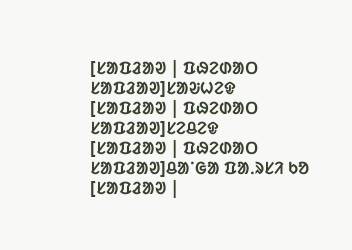[ᱥᱟᱯᱲᱟᱣ | ᱯᱷᱮᱰᱟᱛ ᱥᱟᱯᱲᱟᱣ]ᱥᱟᱶᱦᱮᱫ
[ᱥᱟᱯᱲᱟᱣ | ᱯᱷᱮᱰᱟᱛ ᱥᱟᱯᱲᱟᱣ]ᱥᱮᱪᱮᱫ
[ᱥᱟᱯᱲᱟᱣ | ᱯᱷᱮᱰᱟᱛ ᱥᱟᱯᱲᱟᱣ]ᱪᱟᱸᱜᱟ ᱯᱟᱹᱨᱥᱤ ᱠᱚ
[ᱥᱟᱯᱲᱟᱣ |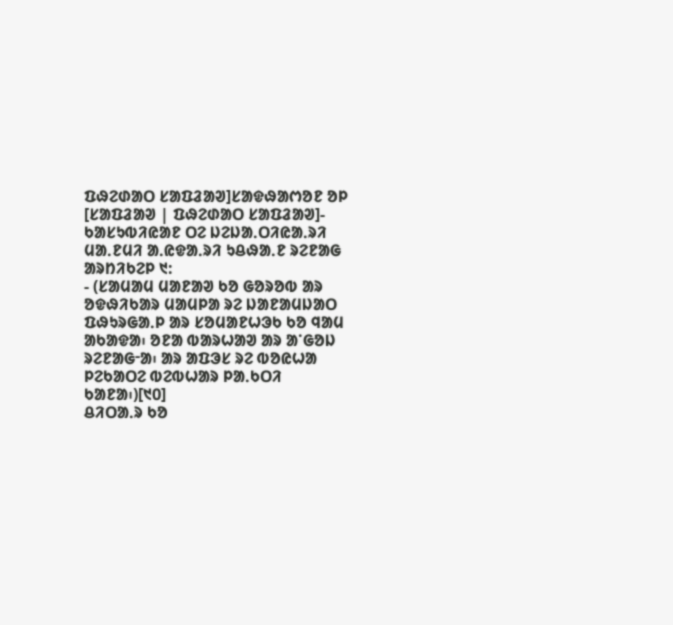ᱯᱷᱮᱰᱟᱛ ᱥᱟᱯᱲᱟᱣ]ᱥᱟᱫᱷᱟᱬᱚᱱ ᱚᱞ
[ᱥᱟᱯᱲᱟᱣ | ᱯᱷᱮᱰᱟᱛ ᱥᱟᱯᱲᱟᱣ]- ᱠᱟᱥᱩᱵᱤᱭᱟᱱ ᱛᱮ ᱡᱮᱡᱟᱹᱛᱤᱭᱟᱹᱨᱤ ᱢᱟᱹᱱᱢᱤ ᱟᱹᱭᱫᱟᱹᱨᱤ ᱩᱪᱷᱟᱹᱱ ᱨᱮᱱᱟᱜ ᱟᱨᱴᱤᱠᱮᱞ ᱑:
- (ᱥᱟᱢᱟᱢ ᱢᱟᱱᱟᱣ ᱠᱚ ᱜᱚᱨᱚᱵ ᱟᱨ ᱚᱫᱷᱤᱠᱟᱨ ᱢᱟᱢᱞᱟ ᱨᱮ ᱡᱟᱱᱟᱢᱡᱟᱛ ᱯᱷᱩᱨᱜᱟᱹᱞ ᱟᱨ ᱥᱚᱢᱟᱱᱦᱳᱠ ᱠᱚ ᱧᱟᱢ ᱟᱠᱟᱫᱟ᱾ ᱚᱱᱟ ᱵᱟᱨᱦᱟᱣ ᱟᱨ ᱟᱸᱜᱚᱡ ᱨᱮᱱᱟᱜᱼᱟ᱾ ᱟᱨ ᱟᱯᱳᱥ ᱨᱮ ᱵᱚᱭᱦᱟ ᱞᱮᱠᱟᱛᱮ ᱵᱮᱵᱦᱟᱨ ᱞᱟᱹᱠᱛᱤ ᱠᱟᱱᱟ᱾)[᱑᱐]
ᱪᱤᱛᱟᱹᱨ ᱠᱚ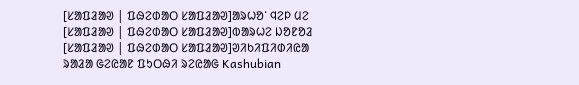[ᱥᱟᱯᱲᱟᱣ | ᱯᱷᱮᱰᱟᱛ ᱥᱟᱯᱲᱟᱣ]ᱟᱨᱦᱚᱸ ᱧᱮᱞ ᱢᱮ
[ᱥᱟᱯᱲᱟᱣ | ᱯᱷᱮᱰᱟᱛ ᱥᱟᱯᱲᱟᱣ]ᱵᱟᱨᱦᱮ ᱡᱚᱱᱚᱲ
[ᱥᱟᱯᱲᱟᱣ | ᱯᱷᱮᱰᱟᱛ ᱥᱟᱯᱲᱟᱣ]ᱣᱤᱠᱤᱯᱤᱰᱤᱭᱟ ᱨᱟᱲᱟ ᱜᱮᱭᱟᱱ ᱯᱩᱛᱷᱤ ᱨᱮᱭᱟᱜ Kashubian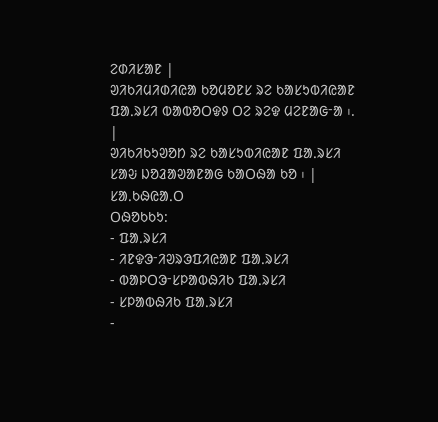ᱮᱰᱤᱥᱟᱱ |
ᱣᱤᱠᱤᱢᱤᱰᱤᱭᱟ ᱠᱚᱢᱚᱱᱥ ᱨᱮ ᱠᱟᱥᱩᱵᱤᱭᱟᱱ ᱯᱟᱹᱨᱥᱤ ᱵᱟᱵᱚᱛᱫᱽ ᱛᱮ ᱨᱮᱫ ᱢᱮᱱᱟᱜᱼᱟ ᱾. |
ᱣᱤᱠᱤᱠᱩᱣᱚᱴ ᱨᱮ ᱠᱟᱥᱩᱵᱤᱭᱟᱱ ᱯᱟᱹᱨᱥᱤ ᱥᱟᱶ ᱡᱚᱲᱟᱣᱟᱱᱟᱜ ᱠᱟᱛᱷᱟ ᱠᱚ ᱾ |
ᱥᱟᱹᱠᱷᱭᱟᱹᱛ
ᱛᱷᱚᱠᱠᱩ:
- ᱯᱟᱹᱨᱥᱤ
- ᱤᱱᱫᱳᱼᱤᱣᱨᱳᱯᱤᱭᱟᱱ ᱯᱟᱹᱨᱥᱤ
- ᱵᱟᱞᱛᱳᱼᱥᱞᱟᱵᱷᱤᱠ ᱯᱟᱹᱨᱥᱤ
- ᱥᱞᱟᱵᱷᱤᱠ ᱯᱟᱹᱨᱥᱤ
-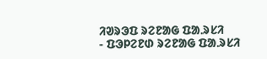ᱤᱣᱨᱳᱯ ᱨᱮᱱᱟᱜ ᱯᱟᱹᱨᱥᱤ
- ᱯᱳᱞᱮᱱᱰ ᱨᱮᱱᱟᱜ ᱯᱟᱹᱨᱥᱤ